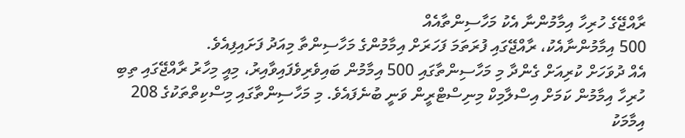ރާއްޖޭގެ ހުރިހާ އިމާމުންނާ އެކު މަހާސިންތާއެއް
500 އިމާމުންނާއެކު، ރާއްޖޭގައި ފުރަތަމަ ފަހަރަށް އިމާމުންގެ މަހާސިންތާ މިއަދު ފަށައިފިއެވެ.
އެއް ދުވަހަށް ކުރިއަށް ގެންދާ މި މަހާސިންތާގައި 500 އިމާމުން ބައިވެރިވެފައިވާއިރު، މިއީ މިހާރު ރާއްޖޭގައި ތިބި ހުރިހާ އިމާމުން ކަމަށް އިސްލާމިކް މިނިސްޓްރީން ވަނީ ބުނެފައެވެ. މި މަހާސިންތާގައި މިސްކިތްތަކުގެ 208 އިމާމަކު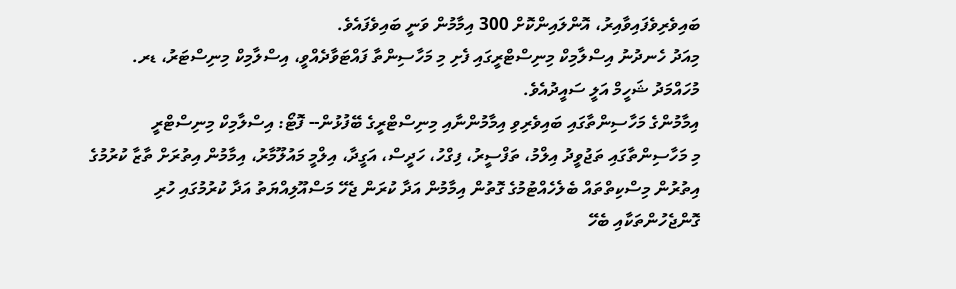ބައިވެރިވެފައިވާއިރު، އޮންލައިންކޮށް 300 އިމާމުން ވަނީ ބައިވެފައެވެ.
މިއަދު ހެނދުނު އިސްލާމިކް މިނިސްޓްރީގައި ފެށި މި މަހާސިންތާ ފައްޓަވާދެއްވީ، އިސްލާމިކް މިނިސްޓަރު، ޑރ. މުހައްމަދު ޝަހީމް އަލީ ސައީދުއެވެ.
އިމާމުންގެ މަހާސިންތާގައި ބައިވެރިވި އިމާމުންނާއި މިނިސްޓްރީގެ ބޭފުޅުން-- ފޮޓޯ: އިސްލާމިކް މިނިސްޓްރީ
މި މަހާސިންތާގައި ތަޖުވީދު އިލްމު، ތަފްސީރު، ފިގްހު، ހަދީސް، އަގީދާ، އިލްމީ މައުލޫމާރު، އިމާމުން އިތުރަށް ތާޒާ ކުރުމުގެ އިތުރުން މިސްކިތްތައް ބެލެހެއްޓުމުގެ ގޮތުން އިމާމުން އަދާ ކުރަން ޖެހޭ މަސްއޫލިއްޔަތު އަދާ ކުރުމުގައި ހުރި ގޮންޖެހުންތަކާއި ބެހޭ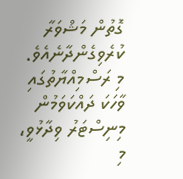ގޮތުން މަޝްވަރާ ކުރެވިގެންދާނެއެވެ.
މި ރަސްމިއްޔާތުގައި ވާހަކަ ދައްކަވަމުން މިނިސްޓަރު ވިދާޅުވީ، މި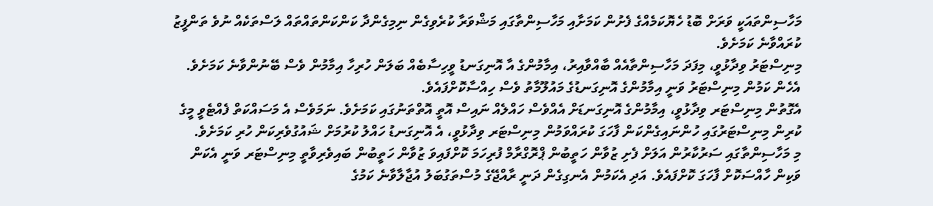މަހާސިންތައަކީ ވަރަށް ބޮޑު ހެޔޮކަމެއްގެ ފެށުން ކަމަށާއި މަހާސިންތާގައި މަޝްވަރާ ކުރެވިގެން ނިމިގެންދާ ކަންކަންތައްތައް ލަސްތަކެއް ނުވެ ތަންފީޒު ކުރައްވާނެ ކަމަށެވެ.
މިނިސްޓަރު ވިދާޅުވީ، މިފަދަ މަހާސިންތާއެއް ބާއްވާއިރު، އިމާމުންގެ އާ އޮނިގަނޑު ވީހިސާބެއް ބަލަން ހުރިހާ އިމާމުން ވެސް ބޭނުންވާނެ ކަމަށެވެ. އެހެން ކަމުން މިނިސްޓަރު ވަނީ އިމާމުންގެ އޮނިގަނޑުގެ މައުލޫމާތު ވެސް ހިއްސާކޮށްފައެވެ.
އެގޮތުން މިނިސްޓަރ ވިދާޅުވީ، އިމާމުންގެ އޮނިގަނޑަށް އެއްވެސް ހައްލެއް ނައިސް އޮތީ އޮތްތަނުގައި ކަމަށެވެ. ނަމަވެސް އެ މަސައްކަތް ފެއްޓެވީ މީގެ ކުރިން މިނިސްޓަރުގައި ހުންނައިގެންކަން ފާހަގަ ކުރައްވަމުން މިނިސްޓަރ ވިދާޅުވީ، އެ އޮނިގަނޑު ހައްލު ކުރުމަށް ޝައުގުވެރިކަން ހުރި ކަމަށެވެ.
މި މަހާސިންތާގައި ސަރުކާރުން އަލަށް ފެށި ޒުވާން ހަތީބުން ޕްރޮގްރާމް ފުރިހަމަ ކޮށްފައިވަ ޒުވާން ހަތީބުން ބައިވެރިވާތީ މިނިސްޓަރ ވަނީ އެކަން ވަކިން ހާއްސަކޮށް ފާހަގަ ކޮށްފައެވެ. އަދި އެކަމުން އެނގިގެން ދަނީ ރާއްޖޭގެ މުސްތަގުބަލު އުޖާލާވާނެ ކަމުގެ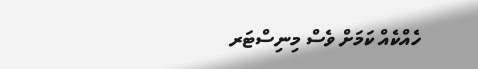ހެއްކެއް ކަމަށް ވެސް މިނިސްޓަރ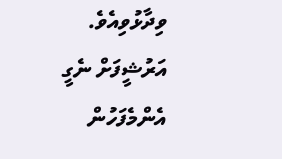ވިދާޅުވިއެވެ.
އަރުޝީފަށް ނެގީ
އެންމެފަހުން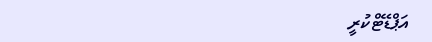އަޕްޑޭޓްކުރީ